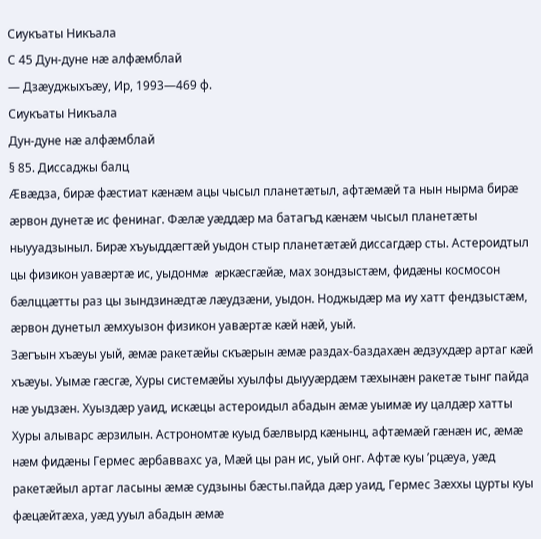Сиукъаты Никъала
С 45 Дун-дуне нæ алфæмблай
— Дзæуджыхъæу, Ир, 1993—469 ф.
Сиукъаты Никъала
Дун-дуне нæ алфæмблай
§ 85. Диссаджы балц
Æвæдза, бирæ фæстиат кæнæм ацы чысыл планетæтыл, афтæмæй та нын нырма бирæ æрвон дунетæ ис фенинаг. Фæлæ уæддæр ма батагъд кæнæм чысыл планетæты ныууадзыныл. Бирæ хъуыддæгтæй уыдон стыр планетæтæй диссагдæр сты. Астероидтыл цы физикон уавæртæ ис, уыдонмæ æркæсгæйæ, мах зондзыстæм, фидæны космосон бæлццæтты раз цы зындзинæдтæ лæудзæни, уыдон. Ноджыдæр ма иу хатт фендзыстæм, æрвон дунетыл æмхуызон физикон уавæртæ кæй нæй, уый.
Зæгъын хъæуы уый, æмæ ракетæйы скъæрын æмæ раздах-баздахæн æдзухдæр артаг кæй хъæуы. Уымæ гæсгæ, Хуры системæйы хуылфы дыууæрдæм тæхынæн ракетæ тынг пайда нæ уыдзæн. Хуыздæр уаид, искæцы астероидыл абадын æмæ уыимæ иу цалдæр хатты Хуры алыварс æрзилын. Астрономтæ куыд бæлвырд кæнынц, афтæмæй гæнæн ис, æмæ нæм фидæны Гермес æрбаввахс уа, Мæй цы ран ис, уый онг. Афтæ куы ’рцæуа, уæд ракетæйыл артаг ласыны æмæ судзыны бæсты.пайда дæр уаид, Гермес Зæххы цурты куы фæцæйтæха, уæд ууыл абадын æмæ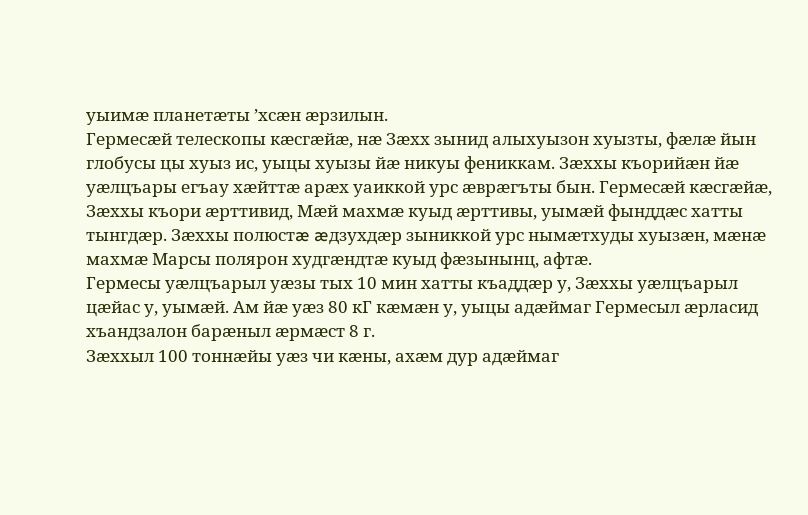уыимæ планетæты ’хсæн æрзилын.
Гермесæй телескопы кæсгæйæ, нæ Зæхх зынид алыхуызон хуызты, фæлæ йын глобусы цы хуыз ис, уыцы хуызы йæ никуы фениккам. Зæххы къорийæн йæ уæлцъары егъау хæйттæ арæх уаиккой урс æврæгъты бын. Гермесæй кæсгæйæ, Зæххы къори æрттивид, Мæй махмæ куыд æрттивы, уымæй фынддæс хатты тынгдæр. Зæххы полюстæ æдзухдæр зыниккой урс нымæтхуды хуызæн, мæнæ махмæ Марсы полярон худгæндтæ куыд фæзынынц, афтæ.
Гермесы уæлцъарыл уæзы тых 10 мин хатты къаддæр у, Зæххы уæлцъарыл цæйас у, уымæй. Ам йæ уæз 80 кГ кæмæн у, уыцы адæймаг Гермесыл æрласид хъандзалон барæныл æрмæст 8 г.
Зæххыл 100 тоннæйы уæз чи кæны, ахæм дур адæймаг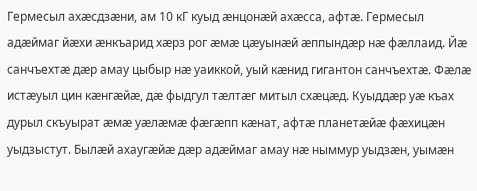Гермесыл ахæсдзæни, ам 10 кГ куыд æнцонæй ахæсса, афтæ. Гермесыл адæймаг йæхи æнкъарид хæрз рог æмæ цæуынæй æппындæр нæ фæллаид. Йæ санчъехтæ дæр амау цыбыр нæ уаиккой, уый кæнид гигантон санчъехтæ. Фæлæ истæуыл цин кæнгæйæ, дæ фыдгул тæлтæг митыл схæцæд. Куыддæр уæ къах дурыл скъуырат æмæ уæлæмæ фæгæпп кæнат, афтæ планетæйæ фæхицæн уыдзыстут. Былæй ахаугæйæ дæр адæймаг амау нæ ныммур уыдзæн, уымæн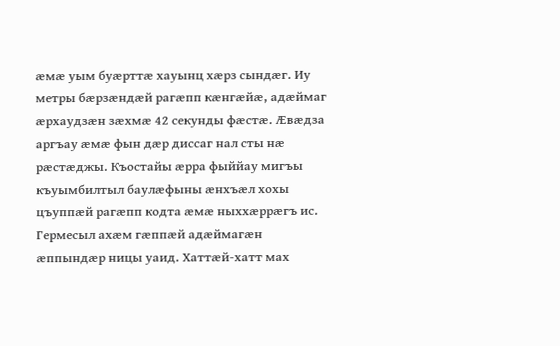æмæ уым буæрттæ хауынц хæрз сындæг. Иу метры бæрзæндæй рагæпп кæнгæйæ, адæймаг æрхаудзæн зæхмæ 42 секунды фæстæ. Æвæдза аргъау æмæ фын дæр диссаг нал сты нæ рæстæджы. Къостайы æрра фыййау мигъы къуымбилтыл баулæфыны æнхъæл хохы цъуппæй рагæпп кодта æмæ ныххæррæгъ ис. Гермесыл ахæм гæппæй адæймагæн æппындæр ницы уаид. Хаттæй-хатт мах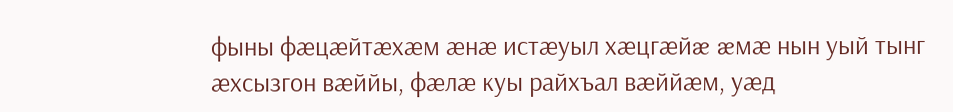фыны фæцæйтæхæм æнæ истæуыл хæцгæйæ æмæ нын уый тынг æхсызгон вæййы, фæлæ куы райхъал вæййæм, уæд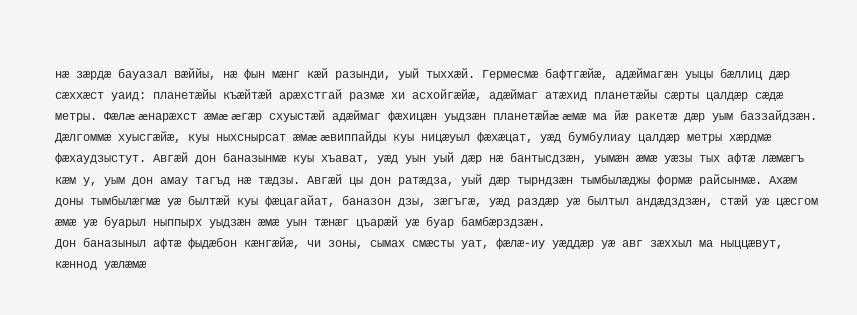нæ зæрдæ бауазал вæййы, нæ фын мæнг кæй разынди, уый тыххæй. Гермесмæ бафтгæйæ, адæймагæн уыцы бæллиц дæр сæххæст уаид: планетæйы къæйтæй арæхстгай размæ хи асхойгæйæ, адæймаг атæхид планетæйы сæрты цалдæр сæдæ метры. Фæлæ æнарæхст æмæ æгæр схуыстæй адæймаг фæхицæн уыдзæн планетæйæ æмæ ма йæ ракетæ дæр уым баззайдзæн. Дæлгоммæ хуысгæйæ, куы ныхснырсат æмæ æвиппайды куы ницæуыл фæхæцат, уæд бумбулиау цалдæр метры хæрдмæ фæхаудзыстут. Авгæй дон баназынмæ куы хъават, уæд уын уый дæр нæ бантысдзæн, уымæн æмæ уæзы тых афтæ лæмæгъ кæм у, уым дон амау тагъд нæ тæдзы. Авгæй цы дон ратæдза, уый дæр тырндзæн тымбылæджы формæ райсынмæ. Ахæм доны тымбылæгмæ уæ былтæй куы фæцагайат, баназон дзы, зæгъгæ, уæд раздæр уæ былтыл андæдздзæн, стæй уæ цæсгом æмæ уæ буарыл ныппырх уыдзæн æмæ уын тæнæг цъарæй уæ буар бамбæрздзæн.
Дон баназыныл афтæ фыдæбон кæнгæйæ, чи зоны, сымах смæсты уат, фæлæ-иу уæддæр уæ авг зæххыл ма ныццæвут, кæннод уæлæмæ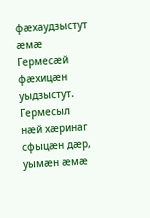фæхаудзыстут æмæ Гермесæй фæхицæн уыдзыстут.
Гермесыл нæй хæринаг сфыцæн дæр, уымæн æмæ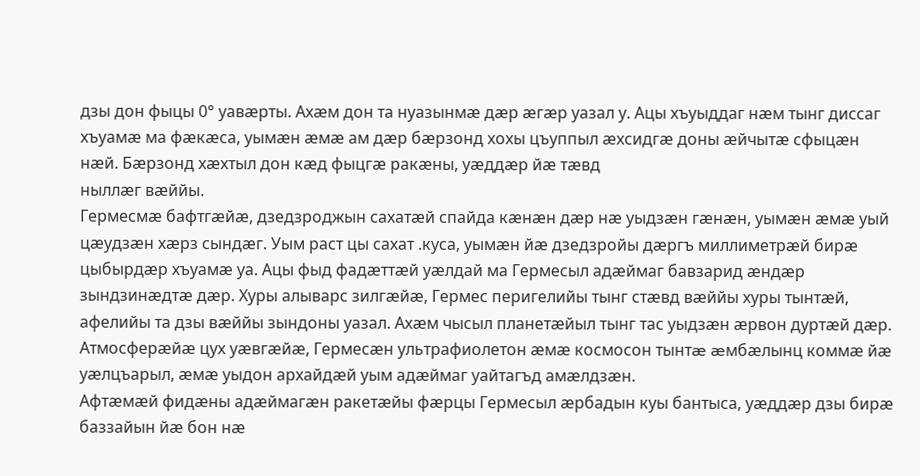дзы дон фыцы 0° уавæрты. Ахæм дон та нуазынмæ дæр æгæр уазал у. Ацы хъуыддаг нæм тынг диссаг хъуамæ ма фæкæса, уымæн æмæ ам дæр бæрзонд хохы цъуппыл æхсидгæ доны æйчытæ сфыцæн нæй. Бæрзонд хæхтыл дон кæд фыцгæ ракæны, уæддæр йæ тæвд
ныллæг вæййы.
Гермесмæ бафтгæйæ, дзедзроджын сахатæй спайда кæнæн дæр нæ уыдзæн гæнæн, уымæн æмæ уый цæудзæн хæрз сындæг. Уым раст цы сахат .куса, уымæн йæ дзедзройы дæргъ миллиметрæй бирæ цыбырдæр хъуамæ уа. Ацы фыд фадæттæй уæлдай ма Гермесыл адæймаг бавзарид æндæр зындзинæдтæ дæр. Хуры алыварс зилгæйæ, Гермес перигелийы тынг стæвд вæййы хуры тынтæй, афелийы та дзы вæййы зындоны уазал. Ахæм чысыл планетæйыл тынг тас уыдзæн æрвон дуртæй дæр. Атмосферæйæ цух уæвгæйæ, Гермесæн ультрафиолетон æмæ космосон тынтæ æмбæлынц коммæ йæ уæлцъарыл, æмæ уыдон архайдæй уым адæймаг уайтагъд амæлдзæн.
Афтæмæй фидæны адæймагæн ракетæйы фæрцы Гермесыл æрбадын куы бантыса, уæддæр дзы бирæ баззайын йæ бон нæ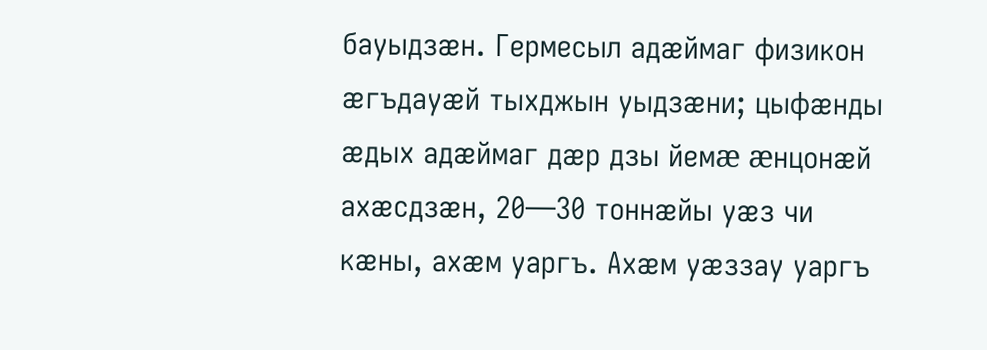бауыдзæн. Гермесыл адæймаг физикон æгъдауæй тыхджын уыдзæни; цыфæнды æдых адæймаг дæр дзы йемæ æнцонæй ахæсдзæн, 20—30 тоннæйы уæз чи кæны, ахæм уаргъ. Ахæм уæззау уаргъ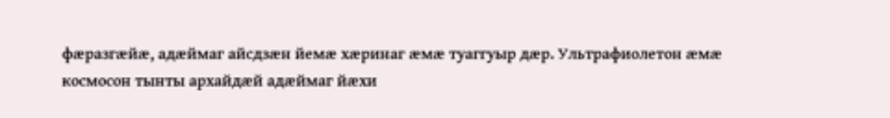фæразгæйæ, адæймаг айсдзæн йемæ хæринаг æмæ туаггуыр дæр. Ультрафиолетон æмæ космосон тынты архайдæй адæймаг йæхи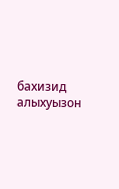бахизид алыхуызон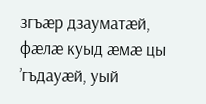згъæр дзауматæй, фæлæ куыд æмæ цы ’гъдауæй, уый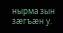нырма зын зæгъæн у.